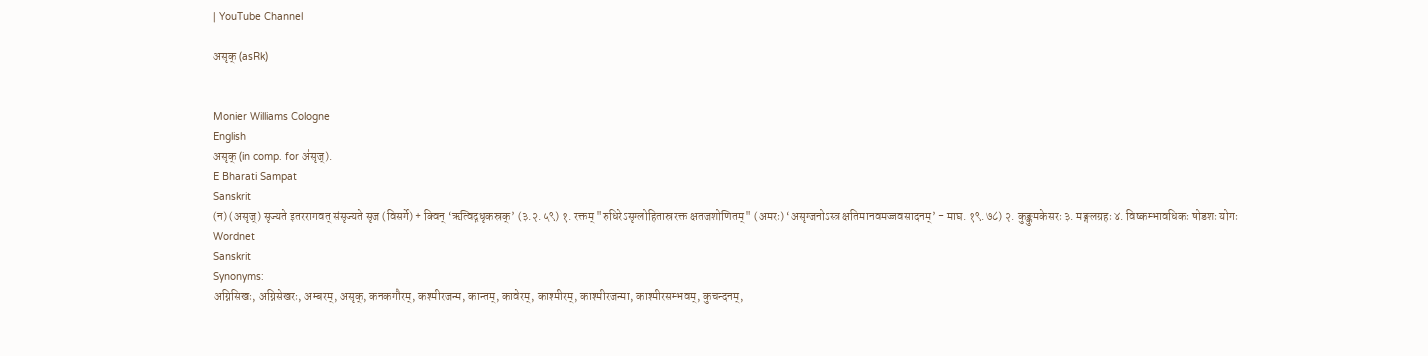| YouTube Channel

असृक् (asRk)


Monier Williams Cologne
English
असृक् (in comp. for अ॑सृज्).
E Bharati Sampat
Sanskrit
(न) (असृज्) सृज्यते इतररागवत् संसृज्यते सृज (विसर्गे) + क्विन् ‘ऋत्विद्गधृकस्रक्’ (३.२.५९) १. रक्तम् "रुधिरेऽसृग्लोहितास्ररक्त क्षतजशोणितम्" (अमरः) ‘असृग्जनोऽस्त्र क्षतिमानवमज्जवसादनम्’ - माघ. १९.७८) २. कुङ्कुमकेसरः ३. मङ्गलग्रहः ४. विष्कम्भावधिकः षोडशः योगः
Wordnet
Sanskrit
Synonyms:
अग्निसिखः, अग्निसेखरः, अम्बरम्, असृक्, कनकगौरम्, कश्मीरजन्म, कान्तम्, कावेरम्, काश्मीरम्, काश्मीरजन्मा, काश्मीरसम्भवम्, कुचन्दनम्,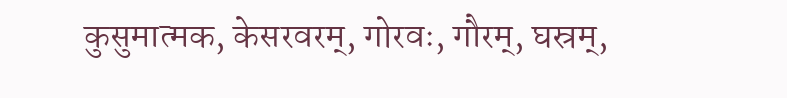कुसुमात्मक, केसरवरम्, गोरवः, गौरम्, घस्रम्,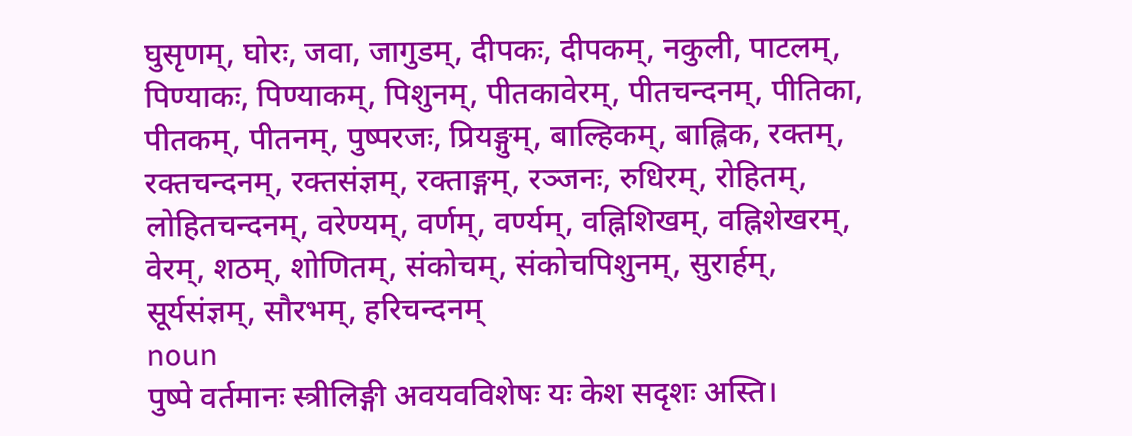घुसृणम्, घोरः, जवा, जागुडम्, दीपकः, दीपकम्, नकुली, पाटलम्, पिण्याकः, पिण्याकम्, पिशुनम्, पीतकावेरम्, पीतचन्दनम्, पीतिका, पीतकम्, पीतनम्, पुष्परजः, प्रियङ्गुम्, बाल्हिकम्, बाह्लिक, रक्तम्, रक्तचन्दनम्, रक्तसंज्ञम्, रक्ताङ्गम्, रञ्जनः, रुधिरम्, रोहितम्, लोहितचन्दनम्, वरेण्यम्, वर्णम्, वर्ण्यम्, वह्निशिखम्, वह्निशेखरम्, वेरम्, शठम्, शोणितम्, संकोचम्, संकोचपिशुनम्, सुरार्हम्, सूर्यसंज्ञम्, सौरभम्, हरिचन्दनम्
noun
पुष्पे वर्तमानः स्त्रीलिङ्गी अवयवविशेषः यः केश सदृशः अस्ति।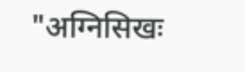"अग्निसिखः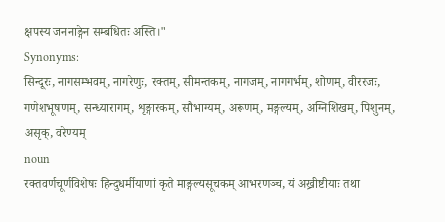क्षपस्य जननाङ्गेन सम्बधितः अस्ति।"
Synonyms:
सिन्दूरः, नागसम्भवम्, नागरेणुः, रक्तम्, सीमन्तकम्, नागजम्, नागगर्भम्, शोणम्, वीररजः, गणेशभूषणम्, सन्ध्यारागम्, शृङ्गारकम्, सौभाग्यम्, अरूणम्, मङ्गल्यम्, अग्निशिखम्, पिशुनम्, असृक्, वरेण्यम्
noun
रक्तवर्णचूर्णविशेषः हिन्दुधर्मीयाणां कृते माङ्गल्यसूचकम् आभरणञ्च, यं अख्रीष्टीयाः तथा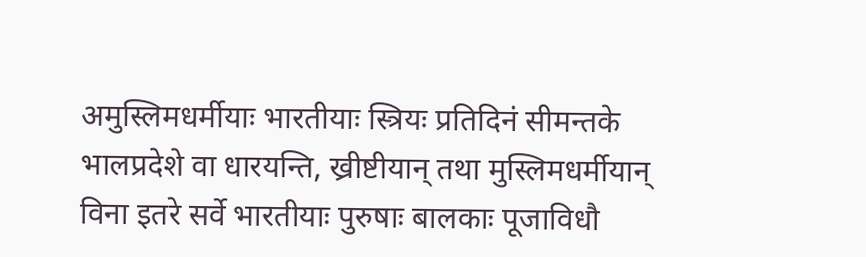अमुस्लिमधर्मीयाः भारतीयाः स्त्रियः प्रतिदिनं सीमन्तके भालप्रदेशे वा धारयन्ति, ख्रीष्टीयान् तथा मुस्लिमधर्मीयान् विना इतरे सर्वे भारतीयाः पुरुषाः बालकाः पूजाविधौ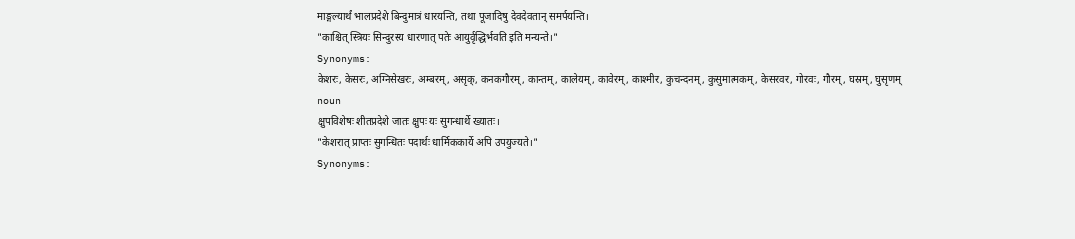माङ्गल्यार्थं भालप्रदेशे बिन्दुमात्रं धारयन्ति, तथा पूजादिषु देवदेवतान् समर्पयन्ति।
"काश्चित् स्त्रियः सिन्दुरस्य धारणात् पतेः आयुर्वृद्धिर्भवति इति मन्यन्ते।"
Synonyms:
केशरः, केसरः, अग्निसेखरः, अम्बरम्, असृक्, कनकगौरम्, कान्तम्, कालेयम्, कावेरम्, काश्मीर, कुचन्दनम्, कुसुमात्मकम्, केसरवर, गोरवः, गौरम्, घस्रम्, घुसृणम्
noun
क्षुपविशेषः शीतप्रदेशे जातः क्षुपः यः सुगन्धार्थे ख्यातः।
"केशरात् प्राप्तः सुगन्धितः पदार्थः धार्मिककार्ये अपि उपयुज्यते।"
Synonyms: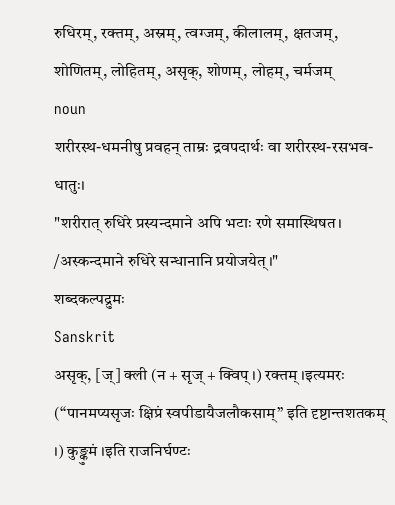रुधिरम्, रक्तम्, अस्रम्, त्वग्जम्, कीलालम्, क्षतजम्, शोणितम्, लोहितम्, असृक्, शोणम्, लोहम्, चर्मजम्
noun
शरीरस्थ-धमनीषु प्रवहन् ताम्रः द्रवपदार्थः वा शरीरस्थ-रसभव-धातुः।
"शरीरात् रुधिरे प्रस्यन्दमाने अपि भटाः रणे समास्थिषत। /अस्कन्दमाने रुधिरे सन्धानानि प्रयोजयेत्।"
शब्दकल्पद्रुमः
Sanskrit
असृक्, [ज्] क्ली (न + सृज् + क्विप् ।) रक्तम् ।इत्यमरः
(“पानमप्यसृजः क्षिप्रं स्वपीडायैजलौकसाम्” इति दृष्टान्तशतकम् ।) कुङ्कुमं ।इति राजनिर्घण्टः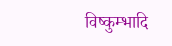विष्कुम्भादि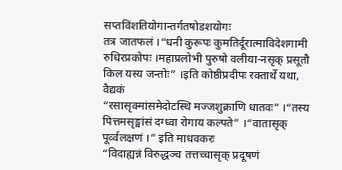सप्तविंशतियोगान्तर्गतषोडशयोगः
तत्र जातफलं ।“धनी कुरूपः कुमतिर्दूरात्माविदेशगामी रुधिरप्रकोपः ।महाप्रलोभी पुरुषो वलीया-नसृक् प्रसूतौ किल यस्य जन्तोः” ।इति कोष्ठीप्रदीपः रक्तार्थे यथा, वैद्यकं
“रसासृक्मांसमेदोटस्थि मज्जशुक्राणि धातवः” ।“तस्य पित्तमसृङ्मांसं दग्ध्वा रोगाय कल्पते” ।“वातासृक् पूर्व्वलक्षणं ।” इति माधवकरः
“विदाह्यन्नं विरुद्धञ्च तत्तच्चासृक् प्रदूषणं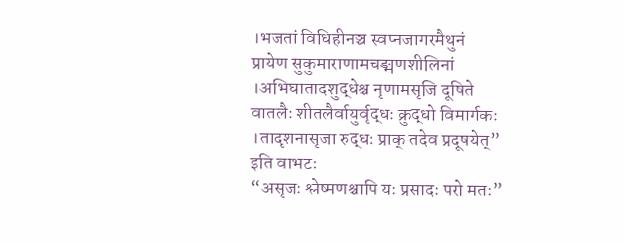।भजतां विधिहीनञ्च स्वप्नजागरमैथुनं
प्रायेण सुकुमाराणामचङ्मणशीलिनां ।अभिघातादशुद्धेश्च नृणामसृजि दूषिते
वातलैः शीतलैर्वायुर्वृद्धः क्रुद्धो विमार्गकः ।तादृशनासृजा रुद्धः प्राक् तदेव प्रदूषयेत्”
इति वाभटः
“असृजः श्लेष्मणश्चापि यः प्रसादः परो मतः”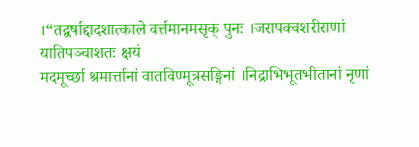।“तद्वर्षाद्दादशात्काले वर्त्तमानमसृक् पुनः ।जरापक्वशरीराणां यातिपञ्चाशतः क्षयं
मदमूर्च्छा श्रमार्त्तानां वातविण्मूत्रसङ्गिनां ।निद्राभिभूतभीतानां नृणां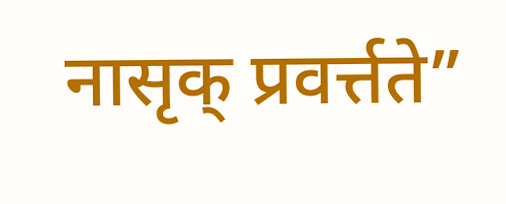नासृक् प्रवर्त्तते”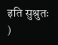इति सुश्रुतः
)